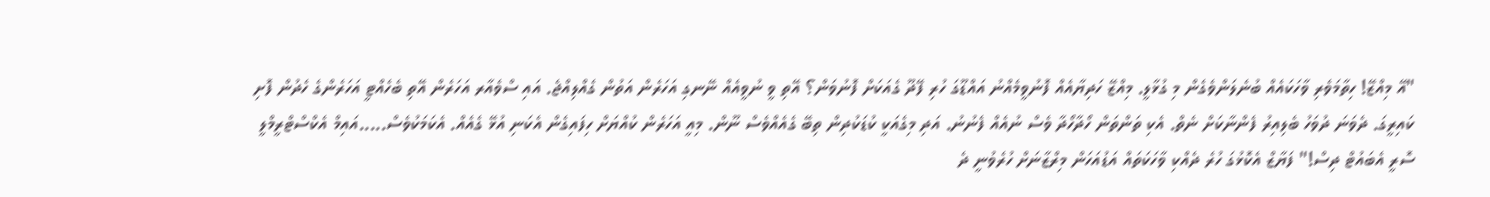"އޭ މިއްޒޭ! ހިތާމަވެރި ވާހަކައެއް ބުނެލަންވެގެން މި ގުޅާލީ. މިއްޒޭ ހަދިޔާއެއް ފޮނުވީމެއްނު އައްޑޫގަ ހުރި ފޭދޫ ގެއަކަށް ފޮނުވަން؟ އޭތި ވީ ނުވީއެއް ނޭނގި އަހަރެން އަތުން ގެއްލިއްޖެ. އައި ސްވެއާރ އަހަރެން އޭތި ބެހެއްޓީ އަހަރެންގެ ހެދުން ފޮށި ކައިރީގަ. ދެވަނަ ދުވަހު ބެލިއިރު ފެންނާކަށް ނެތް. އެކި ތަންތަން ހޯދާހޯދާ ވެސް ނުއެއް ފެނުނު. އަދި މިގެއަކީ ކުޑަކުދިން ތިބޭ ގެއެއްވެސް ނޫން. މިއީ އަހަރެން ކުއްޔަށް ހިފައިގެން އެކަނި އުޅޭ ގެއެއް. އެކަމަކުވެސް.....އައިމް އެކްސްޓްރީމްލީ ސޮރީ އެބައުޓް ދިސް!" ފަޔާޒް އެކޮޅުގަ ހުރެ ދެއްކި ވާހަކަތައް އަޑުއަހަން މިރްޒާނަށް ހުރެވުނީ ދެ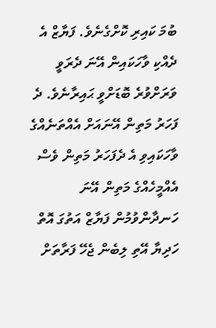ބުމަ ކައިރި ކޮށްގެނެވެ. ފަޔާޒް އެ ދެއްކި ވާހަކައިން އޭނަ ދެރަވީ ވަރަށްވުރެ ބޮޑަށްވީ ޙައިރާނެވެ. ދެ ފަހަރު މަތިން އޭނައަށް އެއްތަނެއްގެ ވާހަކައިވި އެ ދެފަހަރު މަތިން ވެސް އެއްމީހެއްގެ މަތިން އޭނަ ހަނދާންވުމުން ފަޔާޒް އަތުގަ އޮތް ހަދިޔާ އޭތި ލިބެން ޖެހޭ ފަރާތަށް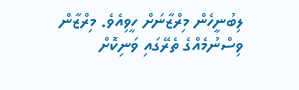ލިބުނީހެން މިރްޒާނަށް ހީވިއެވެ. މިރްޒާން ވިސްނުމެއްގެ ތެރޭގައި ވަނިކޮށް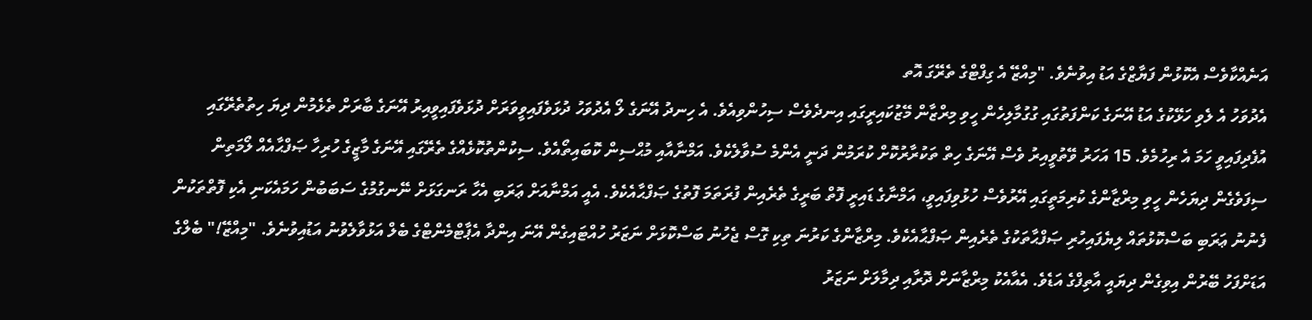އަނެއްކާވެސް އެކޮޅުން ފަޔާޒްގެ އަޑު އިވުނެވެ. "މިއްޒޭ އެ ގިފްޓްގެ ތެރޭގަ އޮތ
އެދުވަހު އެ ލެވި ހަޅޭކުގެ އަޑު އޭނަގެ ކަންފަތުގައި ގުގުމާލިހެން ހީވި މިރްޒާން މޭޒުކައިރީގައި އިނދެވެސް ސިހުންވިއެވެ. އެ ހިނދު އޭނަގެ ލޯ އެދުވަހު ދުޅަވެފައިވީވަރަށް ދުޅަވެފައިވީއިރު އޭނަގެ ބާރަށް ތެޅެމުން ދިޔަ ހިތުތެރޭގައި އުފެދިފައިވީ ހަމަ އެ ރިހުމެވެ. 15 އަހަރު ވޭތުވީއިރު ވެސް އޭނަގެ ހިތް ތަކުރާރުކޮށް ކުރަމުން ދަނީ އެންމެ ސުވާލެކެވެ. އަމްނާއާއި މުޙްސިން ކޮބައިތޯއެވެ. ސިކުންތުކޮޅެއްގެ ތެރޭގައި އޭނަގެ މާޒީގެ ހުރިހާ ޞަފްޙާއެއް ލޯމަތިން ސިފަވެގެން ދިޔަހެން ހީވި މިރްޒާންގެ ކުރިމަތީގައި އޭރުވެސް ހުޅުވިފައިވީ، އަމްނާގެ ޑައިރީ ފޮތް ބަރީގެ ތެރެއިން ފުރަތަމަ ފޮތުގެ ޞަފްޙާއެކެވެ. އެއީ އަމްނާއަށް ޢަރަބި އެހާ ރަނގަޅަށް ނޭނގުމުގެ ސަބަބުން ހަމައެކަނި އެކި ފޮތްތަކުން ފެނުނު ޢަރަބި ބަސްކޮޅުތައް ލިޔެފައިހުރި ޞަފްޙާތަކުގެ ތެރެއިން ޞަފްޙާއެކެވެ. މިރްޒާންގެ ކަރުނަ ތިކި ގޮސް ޖެހުނު ބަސްކޮޅަށް ނަޒަރު ހުއްޓައިގެން އޭނަ އިންދާ އެޕާޓްމެންޓްގެ ބެލް އަޅުވާލެވުނު އަޑުއިވުނެވެ. "މިއްޒޭ!" ބެލްގެ އަޑަށްފަހު ބޭރުން އިވިގެން ދިޔައީ އާތިފްގެ އަޑެވެ. އެއާއެކު މިރްޒާނަށް ދޮރާއި ދިމާލަށް ނަޒަރު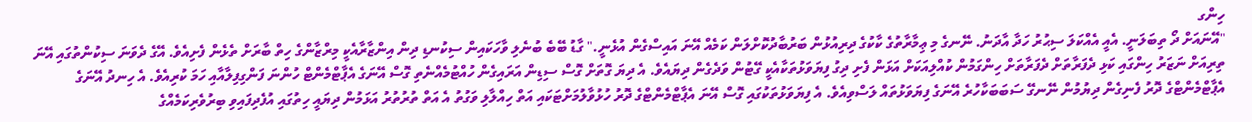ހިންގ
"އޭނައަށް ދޯ ތިބަލަނީ. އެއީ އެއްކަލަ ސިޙުރު ހަދާ އާދަނު. ނޭނގެ މި ޢިމާރާތުގެ ކާކުގެ ދިރިއުޅުން ބަރުބާދުކޮށްލަން ކަމެއް އޭނަ އައިސްގެން އުޅެނީ." ގާޑު ބޭބެ ބުނެލި ވާހަކައިން ސިކުނޑި ދިން އިންޒާރާއެކީ މިރްޒާންގެ ހިތް ބާރަށް ތެޅެން ފެށިއެވެ. އޭގެ ދެވަނަ ސިކުންތުގައި އޭނަ ތިރިއަށް ނަޒަރު ހިންގައި ކަޅި ދެފަރާތަށް ދެފަރާތަށް ހިންގަމުން ކުއްލިއަކަށް އަޅަން ފެށި ދިގު ފިޔަވަޅުތަކާއެކީ ގޭޓުން ވަދެގެން ދިޔައެވެ. އެ ދިޔަ ގޮތަށް ގޮސް ސިޑިން އަރައިގެން ހުއްޓުމެއްނެތި ގޮސް އޭނަގެ އެޕާޓްމެންޓް ހުންނަ ފަންގިފިލާއާއި ހަމަ ކުރިއެވެ. އެ ހިނދު އޭނަގެ އެޕާޓްމެންޓްގެ ދޮރު ފެނިގެން ދިޔުމުން ނޭނގޭ ސަބަބަކާހުރެ އޭނަގެ ފިޔަވަޅުތައް ލަސްވިއެވެ. އެ ފިޔަވަޅުތަކުގައި ގޮސް އޭނަ އެޕާޓްމެންޓްގެ ދޮރު ހުޅުވާލުމަށްޓަކައި އަތް ހިއްލާލި ވަގުތު އެ އަތް ތުރުތުރު އަޅަމުން ދިޔައީ ހިތުގައި އުފެދިފައިވި ބިރުވެރިކަމެއްގެ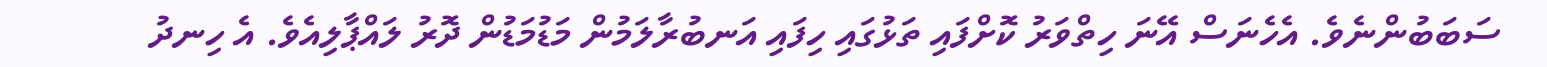ސަބަބުންނެވެ. އެހެނަސް އޭނަ ހިތްވަރު ކޮށްފައި ތަޅުގައި ހިފައި އަނބުރާލަމުން މަޑުމަޑުން ދޮރު ލައްޕާލިއެވެ. އެ ހިނދު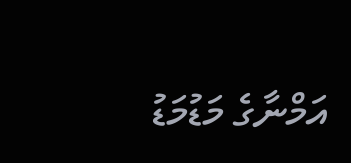އަމްނާގެ މަޑުމަޑު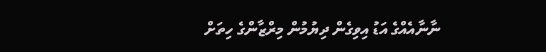ނާނާއެއްގެ އަޑު އިވިގެން ދިޔުމުން މިރްޒާންގެ ހިތަށް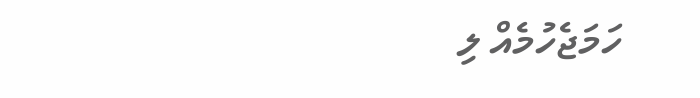ހަމަޖެހުމެއް ލި